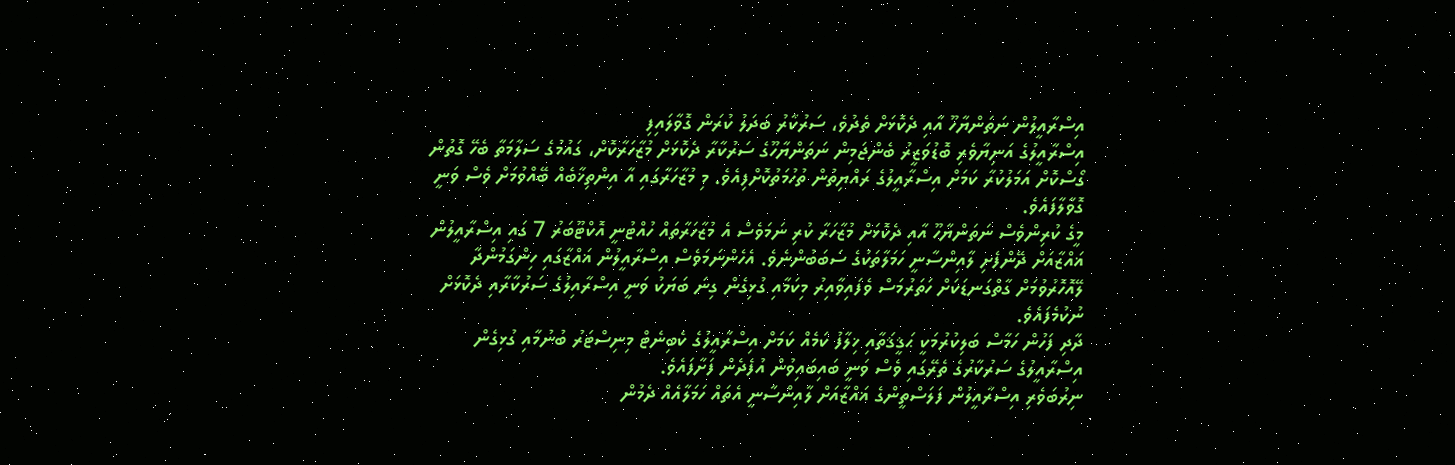އިސްރާއީލުން ނަތަންޔާހޫ އާއި ދެކޮޅަށް ތެދުވެ، ސަރުކާރު ބަދަލު ކުރަން ގޮވާލައިފި
އިސްރާއީލުގެ އަނިޔާވެރި ބޮޑުވަޒީރު ބެންޖަމިން ނަތަންޔާހޫގެ ސަރުކާރާ ދެކޮޅަށް މުޒާހަރާކޮށް، ގައުމުގެ ސަލާމަތާ ބެހޭ ގޮތުން ގޯސްކޮށް އަމަލުކުރާ ކަމަށް އިސްރާއީލުގެ ރައްޔިތުން ތުހުމަތުކޮށްފިއެވެ. މި މުޒާހަރާގައި އާ އިންތިޚާބެއް ބޭއްވުމަށް ވެސް ވަނީ ގޮވާލާފައެވެ.
މީގެ ކުރިންވެސް ނަތަންޔާހޫ އާއި ދެކޮޅަށް މުޒާހަރާ ކުރި ނަމަވެސް އެ މުޒާހަރާތައް ހުއްޓުނީ އޮކްޓޫބަރު 7 ގައި އިސްރާއީލުން ޣައްޒާއަށް ދޭންފެށި ލާއިންސާނީ ހަމަލާތަކުގެ ސަބަބުންނެވެ. އެހެންނަމަވެސް އިސްރާއީލުން ޣައްޒާގައި ހިންގަމުންދާ ލޭއޮހޮރުވުމަށް ގާތްގަނޑަކަށް ހަތަރުމަސް ވެފައިވާއިރު މިކަމާއި ގުޅިގެން ގިނަ ބަޔަކު ވަނީ އިސްރާއިލުގެ ސަރުކާރާއި ދެކޮޅަށް ނުކުމެފައެވެ.
ދާދި ފަހުން ހަމާސް ބަލިކުރުމަކީ ޙަޤީޤަތާއި ޚިލާފު ކަމެއް ކަމަށް އިސްރާއީލުގެ ކެބިނެޓް މިނިސްޓަރު ބުނުމާއި ގުޅިގެން އިސްރާއީލުގެ ސަރުކާރުގެ ތެރޭގައި ވެސް ވަނީ ބައިބައިވުން އުފެދެން ފަށާފައެވެ.
ނިރުބަވެރި އިސްރާއީލުން ފަލަސްތީންގެ ޣައްޒާއަށް ލާއިންސާނީ އެތައް ހަމަލާއެއް ދެމުން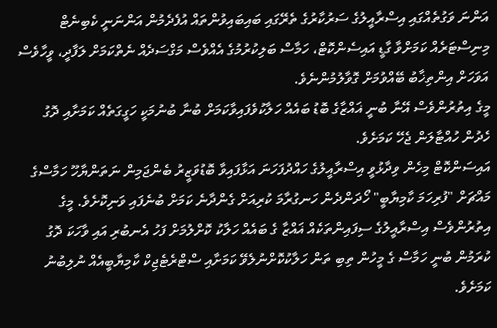އަންނަ ވަގުތެއްގައި އިސްރާއީލުގެ ސަރުކާރުގެ ތެރޭގައި ބައިބައިވުންތައް އުފެދެމުން އަންނަނީ ކެބިނެޓް މިނިސްޓަރެއް ކަމަށްވާ ގާޑީ އައިސެންކޮޓް، ހަމާސް ބަލިކުރުމުގެ އެއްވެސް މަގްސަދެއް ނެތްކަމަށް ލަފާދީ، ވީހާވެސް އަވަހަށް އިންތިޚާބު ބޭއްވުމަށް ގޮވާލުމުންނެވެ.
މީގެ އިތުރުންވެސް އޭނާ ބުނީ ޣައްޒާގެ ބޮޑު ބައެއް ހަލާކުވެފައިވާކަމަށް ބުނާ ބުނުމަކީ ހަގީގަތެއް ކަމަށާއި ދޮގު ހެދުން ހުއްޓާލަން ޖެހޭ ކަމަށެވެ.
އައިސަންކޮޓް މިހެން ވިދާޅުވީ އިސްރާއީލުގެ ހައްދުފަހަނަ އަޅާފައިވާ ބޮޑުވަޒީރު ބެންޖަމިން ނަތަންޔާހޫ ހަމާސްގެ މައްޗަށް "ފުރިހަމަ ކާމިޔާބީ" ހޯދަންދެން ހަނގުރާމަ ކުރިއަށް ގެންދާނެ ކަމަށް ބުނެފައި ވަނިކޮށެވެ. މީގެ އިތުރުންވެސް އިސްރާއީލުގެ ސިފައިންތަކެއް ޣައްޒާ ގެ ބައެއް ހަލާކު ކޮށްލުމަށް ފަހު އެނބުރި އައި ވާހަކަ ދޮގު ކުރަމުން ބުނީ ހަމާސް ގެ މީހުން ތިބި ތަން ހަލާކުކޮށްނުލެވޭ ކަމަށާއި ސްޓްރެޓެޖިކް ކާމިޔާބީއެއް ނުލިބުނު ކަމަށެވެ.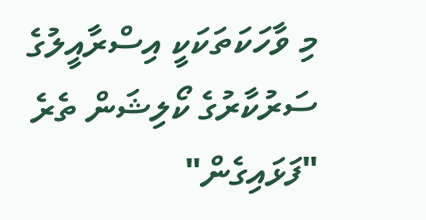މި ވާހަކަތަކަކީ އިސްރާއީލުގެ ސަރުކާރުގެ ކޯލިޝަން ތެރެ "ފަޅައިގެން"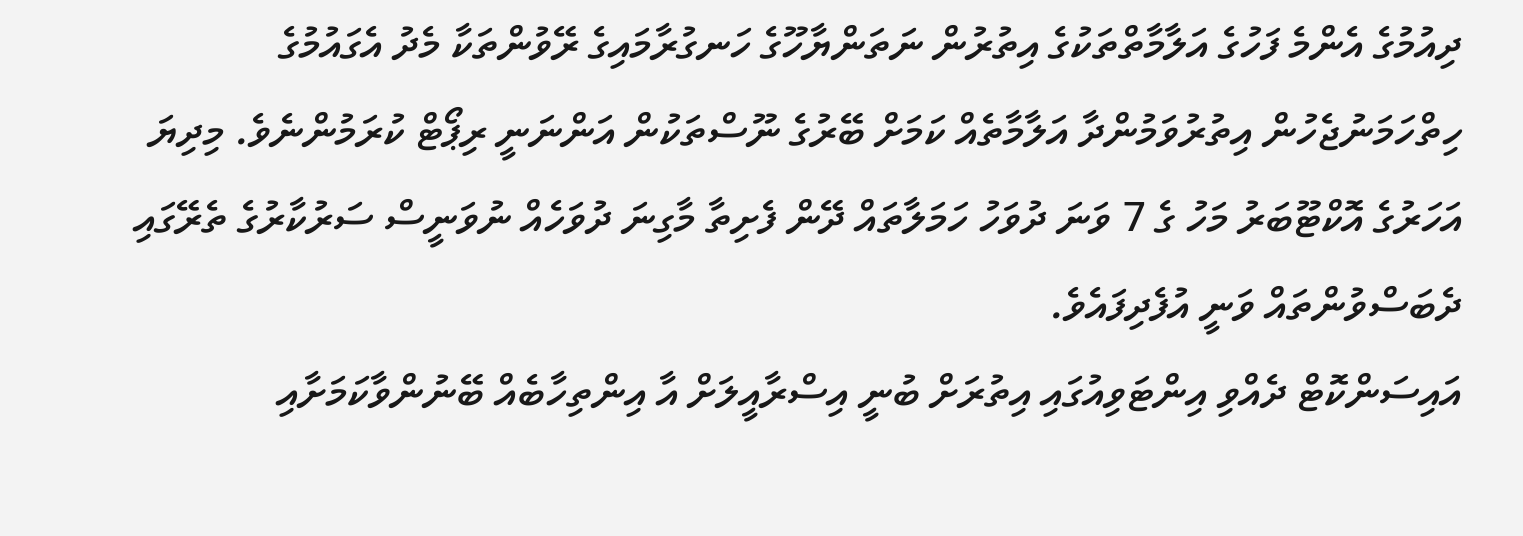ދިއުމުގެ އެންމެ ފަހުގެ އަލާމާތްތަކުގެ އިތުރުން ނަތަންޔާހޫގެ ހަނގުރާމައިގެ ރޭވުންތަކާ މެދު އެގައުމުގެ ހިތްހަމަނުޖެހުން އިތުރުވަމުންދާ އަލާމާތެއް ކަމަށް ބޭރުގެ ނޫސްތަކުން އަންނަނީ ރިޕޯޓް ކުރަމުންނެވެ. މިދިޔަ އަހަރުގެ އޮކްޓޫބަރު މަހު ގެ 7 ވަނަ ދުވަހު ހަމަލާތައް ދޭން ފެށިތާ މާގިނަ ދުވަހެއް ނުވަނީސް ސަރުކާރުގެ ތެރޭގައި ދެބަސްވުންތައް ވަނީ އުފެދިފައެވެ.
އައިސަންކޮޓް ދެއްވި އިންޓަވިއުގައި އިތުރަށް ބުނީ އިސްރާއީލަށް އާ އިންތިހާބެއް ބޭނުންވާކަމަށާއި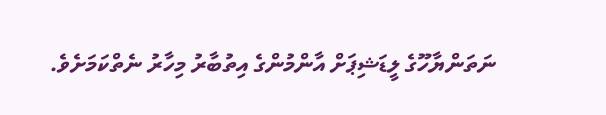ނަތަންޔާހޫގެ ލީޑަޝިޕަށް އާންމުންގެ އިތުބާރު މިހާރު ނެތްކަމަށެވެ.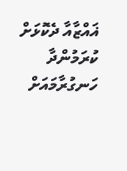ޣައްޒާއާ ދެކޮޅަށް ކުރަމުންދާ ހަނގުރާމައަށް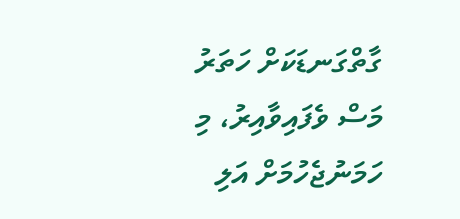ގާތްގަނޑަކަށް ހަތަރު މަސް ވެފައިވާއިރު، މި ހަމަނުޖެހުމަށް އަލި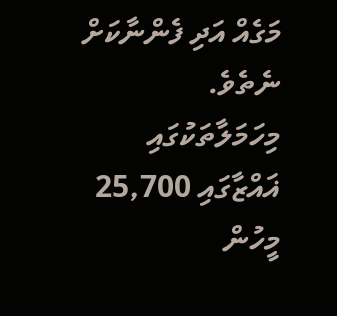މަގެއް އަދި ފެންނާކަށް ނެތެވެ. މިހަމަލާތަކުގައި ޣައްޒާގައި 25,700 މީހުން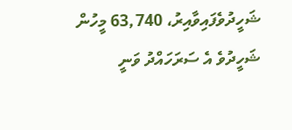ޝަހީދުވެފައިވާއިރު، 63,740 މީހުން ޝަހީދުވެ އެ ސަރަހައްދު ވަނީ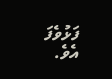ފަޅުވެފަ އެވެ.